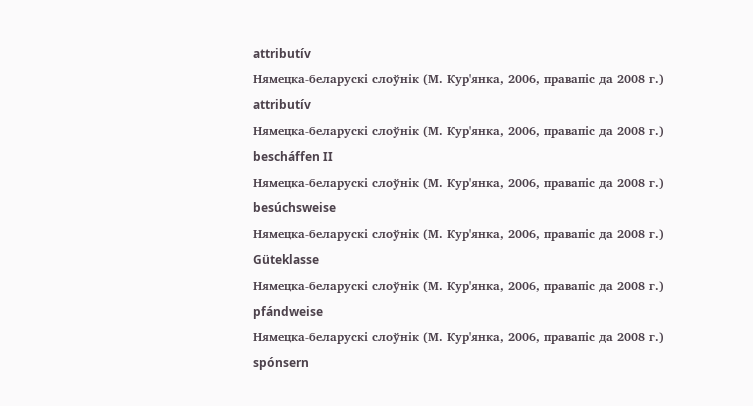attributív
Нямецка-беларускі слоўнік (М. Кур'янка, 2006, правапіс да 2008 г.)
attributív
Нямецка-беларускі слоўнік (М. Кур'янка, 2006, правапіс да 2008 г.)
bescháffen II
Нямецка-беларускі слоўнік (М. Кур'янка, 2006, правапіс да 2008 г.)
besúchsweise
Нямецка-беларускі слоўнік (М. Кур'янка, 2006, правапіс да 2008 г.)
Güteklasse
Нямецка-беларускі слоўнік (М. Кур'янка, 2006, правапіс да 2008 г.)
pfándweise
Нямецка-беларускі слоўнік (М. Кур'янка, 2006, правапіс да 2008 г.)
spónsern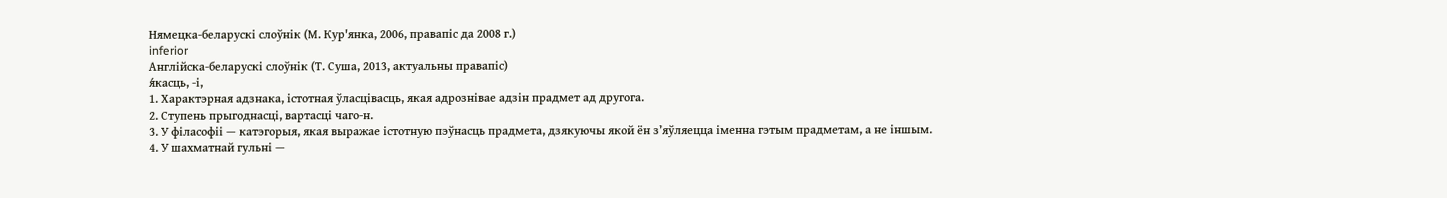Нямецка-беларускі слоўнік (М. Кур'янка, 2006, правапіс да 2008 г.)
inferior
Англійска-беларускі слоўнік (Т. Суша, 2013, актуальны правапіс)
я́касць, ‑і,
1. Характэрная адзнака, істотная ўласцівасць, якая адрознівае адзін прадмет ад другога.
2. Ступень прыгоднасці, вартасці чаго‑н.
3. У філасофіі — катэгорыя, якая выражае істотную пэўнасць прадмета, дзякуючы якой ён з’яўляецца іменна гэтым прадметам, а не іншым.
4. У шахматнай гульні —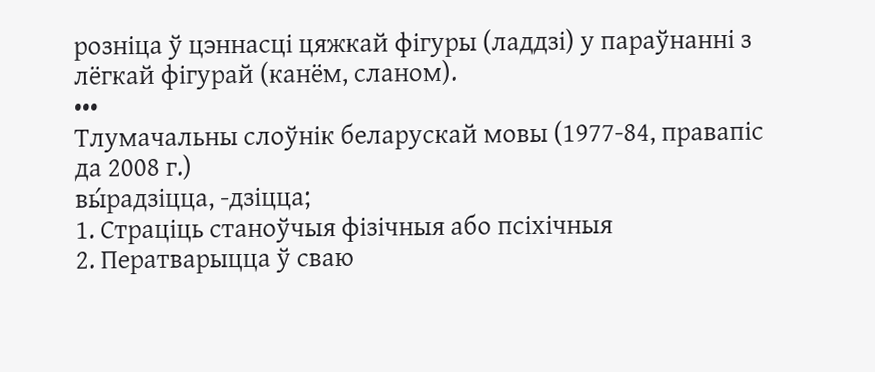розніца ў цэннасці цяжкай фігуры (ладдзі) у параўнанні з лёгкай фігурай (канём, сланом).
•••
Тлумачальны слоўнік беларускай мовы (1977-84, правапіс да 2008 г.)
вы́радзіцца, ‑дзіцца;
1. Страціць станоўчыя фізічныя або псіхічныя
2. Ператварыцца ў сваю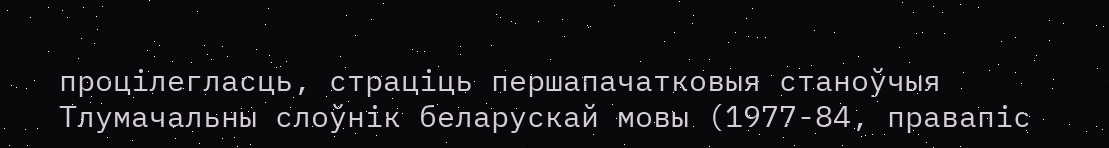процілегласць, страціць першапачатковыя станоўчыя
Тлумачальны слоўнік беларускай мовы (1977-84, правапіс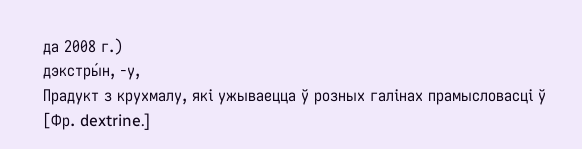да 2008 г.)
дэкстры́н, ‑у,
Прадукт з крухмалу, які ужываецца ў розных галінах прамысловасці ў
[Фр. dextrine.]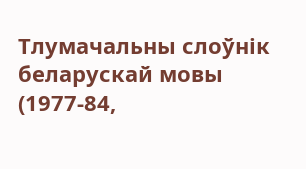Тлумачальны слоўнік беларускай мовы (1977-84,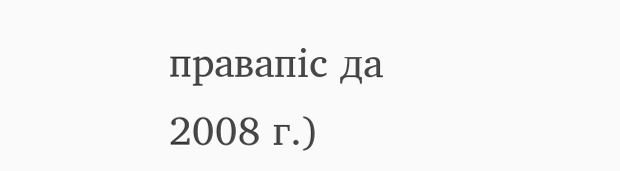правапіс да 2008 г.)